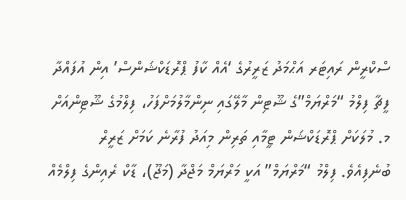ސްކްރީން ރައިޓަރ އަޙްމަދު ޒަރީރުގެ ‘އެއް ކާފު ޕްރޮޑަކްޝަންސް’ އިން އުފައްދާ ފީޗާ ފިލްމު “މަރްޔަމް”ގެ ޝޫޓިން މާލޭގައި ނިންމާލުމަށްފަހު، ފިލްމުގެ ޝޫޓިންއަށް މ. މުލަކަށް ޕްރޮޑަކްޝަން ޓީމާއި ތަރިން މިއަދު ފުރާނެ ކަމަށް ޒަރީރް ބުނެފިއެވެ. ފިލްމު “މަރްޔަމް” އަކީ މަރްޔަމް މަޖްދާ (މަޖޫ)، ޑާކް ރެއިންގެ ފިލްމެއް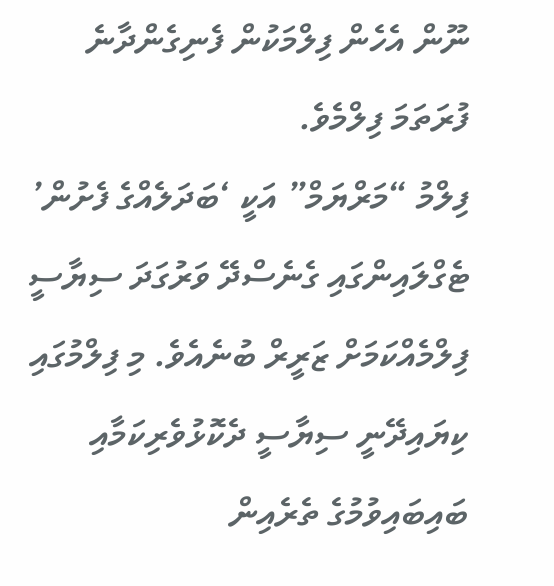ނޫން އެހެން ފިލްމަކުން ފެނިގެންދާނެ ފުރަތަމަ ފިލްމެވެ.
ފިލްމު “މަރްޔަމް” އަކީ ‘ބަދަލެއްގެ ފެށުން’ ޓެގްލައިންގައި ގެނެސްދޭ ވަރުގަދަ ސިޔާސީ ފިލްމެއްކަމަށް ޒަރީރް ބުނެއެވެ. މި ފިލްމުގައި ކިޔައިދޭނީ ސިޔާސީ ދެކޮޅުވެރިކަމާއި ބައިބައިވުމުގެ ތެރެއިން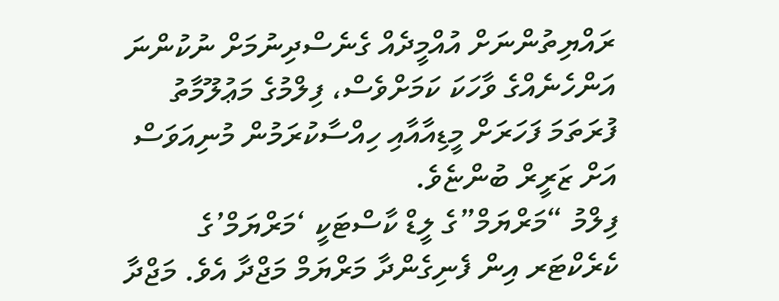ރައްޔިތުންނަށް އުއްމީދެއް ގެނެސްދިނުމަށް ނުކުންނަ އަންހެނެއްގެ ވާހަކަ ކަމަށްވެސް، ފިލްމުގެ މަޢުލޫމާތު ފުރަތަމަ ފަހަރަށް މީޑިއާއާއި ހިއްސާކުރަމުން މުނިއަވަސް އަށް ޒަރީރް ބުންޏެވެ.
ފިލްމު “މަރްޔަމް”ގެ ލީޑް ކާސްޓަކީ ‘މަރްޔަމް’ގެ ކެރެކްޓަރ އިން ފެނިގެންދާ މަރްޔަމް މަޖްދާ އެވެ. މަޖްދާ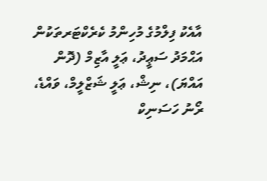އާއެކު ފިލްމުގެ މުހިންމު ކެރެކްޓަރތަކުން އަޙްމަދު ސަޢީދު، ޢަލީ އާޒިމް (ދޮން އައްޔަ)، ނިޝް، ޢަލީ ޝަޒްލީމް، ވައްޑެ، ރޯނު ހަސަނިކް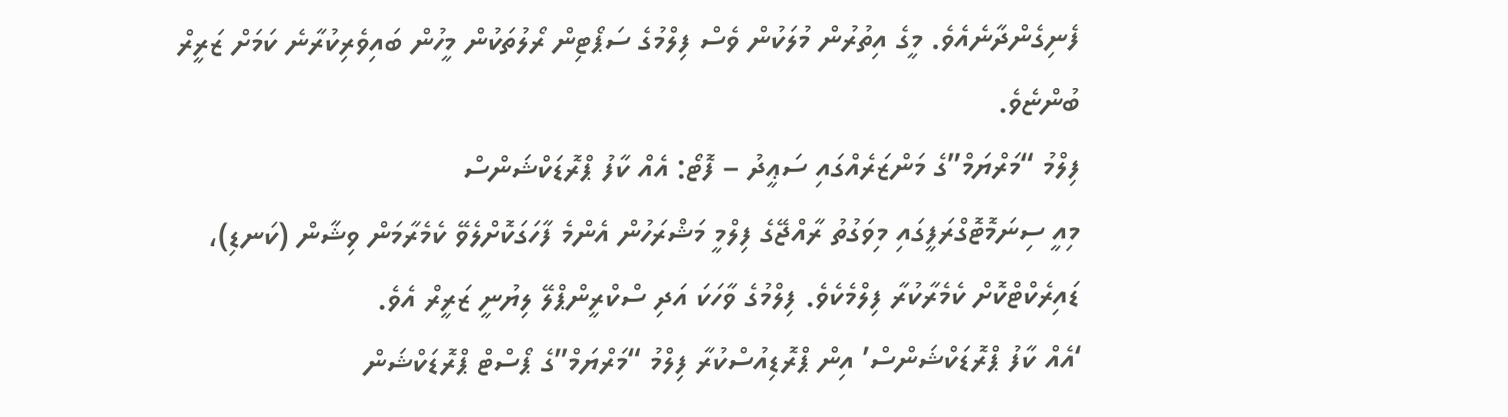ފެނިގެންދާނެއެވެ. މީގެ އިތުރުން މުލަކުން ވެސް ފިލްމުގެ ސަޕޯޓިން ރޯލުތަކުން މީހުން ބައިވެރިކުރާނެ ކަމަށް ޒަރީރް ބުންޏެވެ.
ފިލްމު “މަރްޔަމް”ގެ މަންޒަރެއްގައި ސަޢީދު – ފޮޓޯ: އެއް ކާފު ޕްރޮޑަކްޝަންސް
މިއީ ސިނަމޮޓޮގްރަފީގައި މިވަގުތު ރާއްޖޭގެ ފިލްމީ މަޝްރަހުން އެންމެ ފާހަގަކޮށްލެވޭ ކެމެރާމަން ވިޝާން (ކަނޑި)، ޑައިރެކްޓްކޮށް ކެމެރާކުރާ ފިލްމެކެވެ. ފިލްމުގެ ވާހަކަ އަދި ސްކްރީންޕްލޭ ލިޔުނީ ޒަރީރް އެވެ.
‘އެއް ކާފު ޕްރޮޑަކްޝަންސް’ އިން ޕްރޮޑިއުސްކުރާ ފިލްމު “މަރްޔަމް”ގެ ޕޯސްޓް ޕްރޮޑަކްޝަން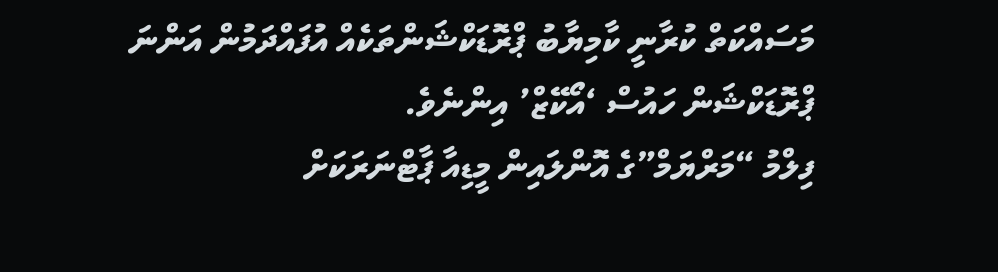މަސައްކަތް ކުރާނީ ކާމިޔާބު ޕްރޮޑަކްޝަންތަކެއް އުފައްދަމުން އަންނަ ޕްރޮޑަކްޝަން ހައުސް ‘އޯކޭޒް’ އިންނެވެ.
ފިލްމު “މަރްޔަމް”ގެ އޮންލައިން މީޑިއާ ޕާޓްނަރަކަށް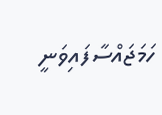ހަމަޖައްސާފައިވަނީ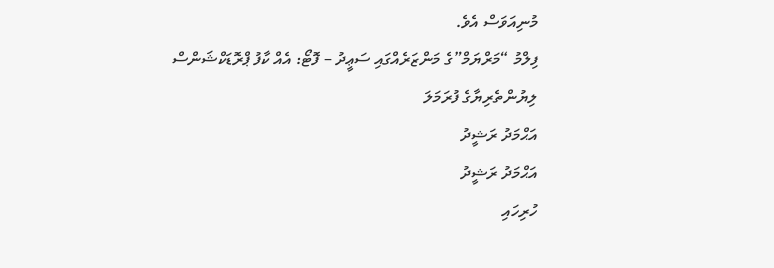މުނިއަވަސް އެވެ.
ފިލްމު “މަރްޔަމް”ގެ މަންޒަރެއްގައި ސަޢީދު – ފޮޓޯ: އެއް ކާފު ޕްރޮޑަކްޝަންސް
ލިޔުންތެރިޔާގެ ފުރަމަލަ
އަޙްމަދު ރަޝީދު
އަޙްމަދު ރަޝީދު
ހުރިހައި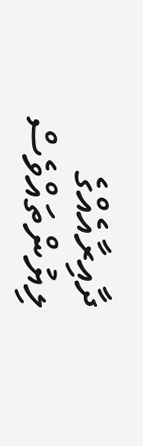ދާއިރާއެއްގެ ލިޔުންތައްވެސް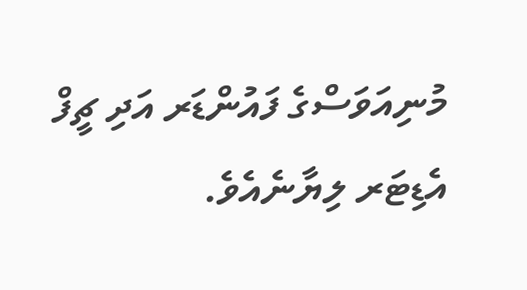މުނިއަވަސްގެ ފައުންޑަރ އަދި ޗީފް އެޑިޓަރ ލިޔާނެއެވެ.